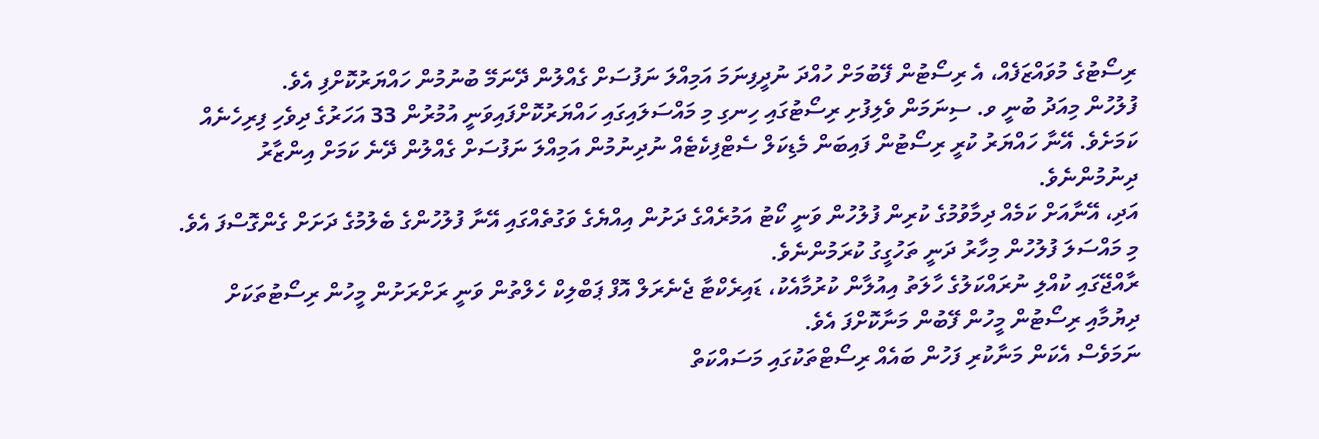ރިސޯޓުގެ މުވައްޒަފެއް، އެ ރިސޯޓުން ފޭބުމަށް ހުއްދަ ނުދީފިނަމަ އަމިއްލަ ނަފުސަށް ގެއްލުން ދޭނަމޭ ބުނުމުން ހައްޔަރުކޮށްފި އެވެ.
ފުލުހުން މިއަދު ބުނީ ވ. ސިނަމަން ވެލިފުށި ރިސޯޓުގައި ހިނގި މި މައްސަލައިގައި ހައްޔަރުކޮށްފައިވަނީ އުމުރުން 33 އަހަރުގެ ދިވެހި ފިރިހެނެއް ކަމަށެވެ. އޭނާ ހައްޔަރު ކުރީ ރިސޯޓުން ފައިބަން މެޑިކަލް ސެޓްފިކެޓެއް ނުދިނުމުން އަމިއްލަ ނަފުސަށް ގެއްލުން ދޭނެ ކަމަށް އިންޒާރު ދިނުމުންނެވެ.
އަދި، އޭނާއަށް ކަމެއް ދިމާވުމުގެ ކުރިން ފުލުހުން ވަނީ ކޯޓު އަމުރެއްގެ ދަށުން އިއްޔެގެ ވަގުތެއްގައި އޭނާ ފުލުހުންގެ ބެލުމުގެ ދަށަށް ގެންގޮސްފަ އެވެ.
މި މައްސަލަ ފުލުހުން މިހާރު ދަނީ ތަހުގީގު ކުރަމުންނެވެ.
ރާއްޖޭގައި ކުއްލި ނުރައްކަލުގެ ހާލަތު އިއުލާން ކުރުމާއެކު، ޑައިރެކްޓާ ޖެނެރަލް އޮފް ޕަބްލިކް ހެލްތުން ވަނީ ރަށްރަށުން މީހުން ރިސޯޓުތަކަށް ދިޔުމާއި ރިސޯޓުން މީހުން ފޭބުން މަނާކޮށްފަ އެވެ.
ނަމަވެސް އެކަން މަނާކުރި ފަހުން ބައެއް ރިސޯޓްތަކުގައި މަސައްކަތް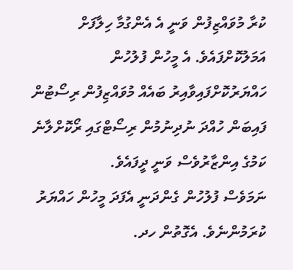ކުރާ މުވައްޒިފުން ވަނީ އެ އެންގުމާ ހިލާފަށް އަމަލުކޮށްފައެވެ. އެ މީހުން ފުލުހުން ހައްޔަރުކޮށްފައިވާއިރު ބައެއް މުވައްޒިފުން ރިސޯޓުން ފައިބަން ހުއްދަ ނުދިނުމުން ރިސޯޓްގައި ރޯކޮށްލާނެ ކަމުގެ އިންޒާރުވެސް ވަނީ ދީފައެވެ.
ނަމަވެސް ފުލުހުން ގެންދަނީ އެފަދަ މީހުން ހައްޔަރު ކުރަމުންނެވެ. އެގޮތުން ހދ.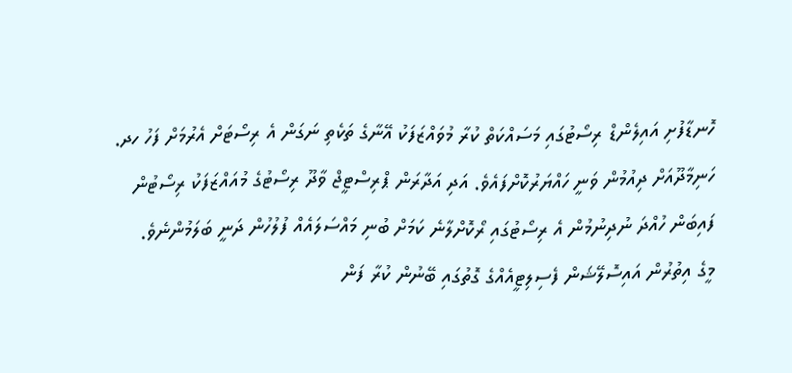ހޮނޑާފުށި އައިލެންޑް ރިސޯޓުގައި މަސައްކަތް ކުރާ މުވައްޒަފަކު އޭނާގެ ތަކެތި ނަގަން އެ ރިސޯޓަށް އެރުމަށް ފަހު ހދ. ހަނިމާދޫއަށް ދިއުމުން ވަނީ ހައްޔަރުކޮށްފައެވެ. އަދި އަދާރަން ޕްރިސްޓީޖް ވާދޫ ރިސޯޓުގެ މުއައްޒަފަކު ރިސޯޓުން ފައިބަން ހުއްދަ ނުދިނުމުން އެ ރިސޯޓުގައި ރޯކޮށްލާނެ ކަމަށް ބުނި މައްސަލައެއް ފުލުހުން ދަނީ ބަލަމުންނެވެ.
މީގެ އިތުރުން އައިސޮލޭޝަން ފެސިލިޓީއެއްގެ ގޮތުގައި ބޭނުން ކުރާ ފަން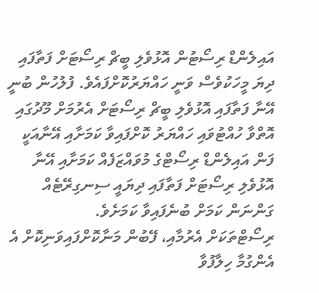އައިލެންޑް ރިސޯޓުން އޮޅުވެލި ބީޗް ރިސޯޓަށް ފަތާފައި ދިޔަ މީހަކުވެސް ވަނީ ހައްޔަރުކޮށްފައެވެ. ފުލުހުން ބުނީ އޭނާ ފަތާފައި އޮޅުވެލި ބީޗް ރިސޯޓަށް އެރުމަށް މޫދުގައި އޮތްވާ ހުއްޓުވައި ހައްޔަރު ކޮށްފައިވާ ކަމަށާއި އޭނާއަކީ ފަން އައިލެންޑް ރިސޯޓްގެ މުވައްޒަފެއް ކަމަށާއި އޭނާ އޮޅުވެލި ރިސޯޓަށް ފަތާފައި ދިޔައީ ސިނގިރޭޓެއް ގަންނަން ކަމަށް ބުނެފައިވާ ކަމަށެވެ.
ރިސޯޓްތަކަށް އެރުމާއި، ފޭބުން މަނާކޮށްފައިވަނިކޮށް އެ އެންގުމާ ހިލާފުވާ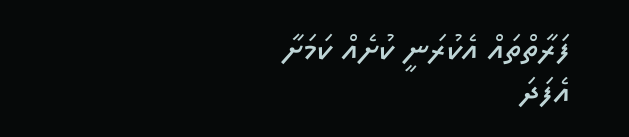ފަރާތްތައް އެކުރަނީ ކުށެއް ކަމަށާ އެފަދަ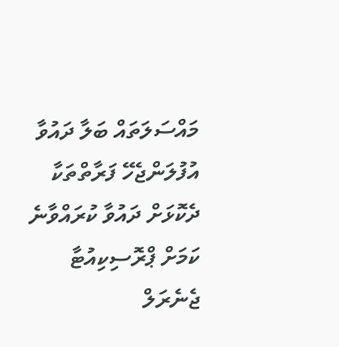މައްސަލަތައް ބަލާ ދައުވާ އުފުލަންޖެހޭ ފަރާތްތަކާ ދެކޮޅަށް ދައުވާ ކުރައްވާނެ ކަމަށް ޕްރޮސިކިއުޓާ ޖެނެރަލް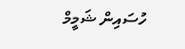ހުސައިން ޝަމީމް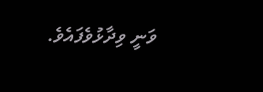ވަނީ ވިދާޅުވެފައެވެ.